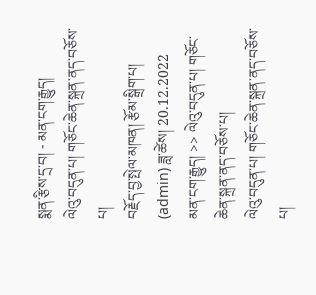སྨན་རྩིས་དྲ་བ། - མན་ངག་རྒྱུད།
ལེའུ་བདུན་པ། གཅོང་ཆེན་སྐྲན་ནད་བཅོས་པ།
བརྗོད་བྱ་སྤེལ་མཁན། རྩོམ་སྒྲིག་པ། (admin) ཟླ་ཚེས། 20.12.2022
མན་ངག་རྒྱུད། >> ལེའུ་བདུན་པ། གཅོང་ཆེན་སྐྲན་ནད་བཅོས་པ།
ལེའུ་བདུན་པ། གཅོང་ཆེན་སྐྲན་ནད་བཅོས་པ།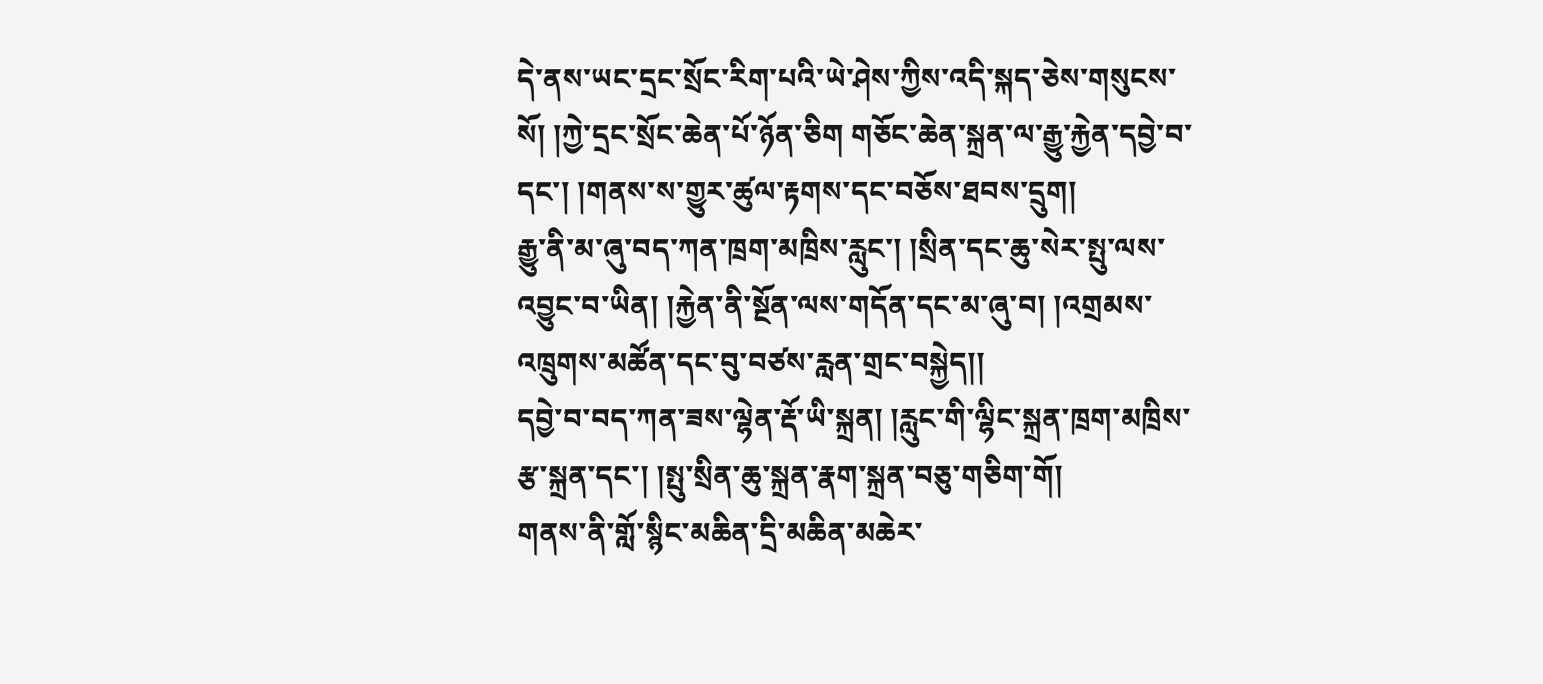དེ་ནས་ཡང་དྲང་སྲོང་རིག་པའི་ཡེ་ཤེས་ཀྱིས་འདི་སྐད་ཅེས་གསུངས་སོ། །ཀྱེ་དྲང་སྲོང་ཆེན་པོ་ཉོན་ཅིག གཅོང་ཆེན་སྐྲན་ལ་རྒྱུ་རྐྱེན་དབྱེ་བ་དང་། །གནས་ས་གྱུར་ཚུལ་རྟགས་དང་བཅོས་ཐབས་དྲུག།
རྒྱུ་ནི་མ་ཞུ་བད་ཀན་ཁྲག་མཁྲིས་རླུང་། །སྲིན་དང་ཆུ་སེར་སྤུ་ལས་འབྱུང་བ་ཡིན། །རྐྱེན་ནི་སྔོན་ལས་གདོན་དང་མ་ཞུ་བ། །འགྲམས་འཁྲུགས་མཚོན་དང་བུ་བཙས་རླན་གྲང་བསྐྱེད།།
དབྱེ་བ་བད་ཀན་ཟས་ལྷེན་རྡོ་ཡི་སྐྲན། །རླུང་གི་ལྷིང་སྐྲན་ཁྲག་མཁྲིས་རྩ་སྐྲན་དང་། །སྤུ་སྲིན་ཆུ་སྐྲན་རྣག་སྐྲན་བཅུ་གཅིག་གོ།
གནས་ནི་གློ་སྙིང་མཆིན་དྲི་མཆིན་མཆེར་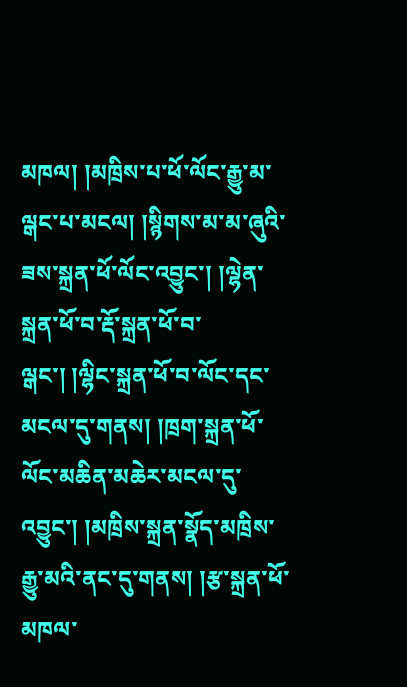མཁལ། །མཁྲིས་པ་ཕོ་ལོང་རྒྱུ་མ་ལྒང་པ་མངལ། །སྙིགས་མ་མ་ཞུའི་ཟས་སྐྲན་ཕོ་ལོང་འབྱུང་། །ལྷེན་སྐྲན་ཕོ་བ་རྡོ་སྐྲན་ཕོ་བ་ལྒང་། །ལྷིང་སྐྲན་ཕོ་བ་ལོང་དང་མངལ་དུ་གནས། །ཁྲག་སྐྲན་ཕོ་ལོང་མཆིན་མཆེར་མངལ་དུ་འབྱུང་། །མཁྲིས་སྐྲན་སྣོད་མཁྲིས་རྒྱུ་མའི་ནང་དུ་གནས། །རྩ་སྐྲན་ཕོ་མཁལ་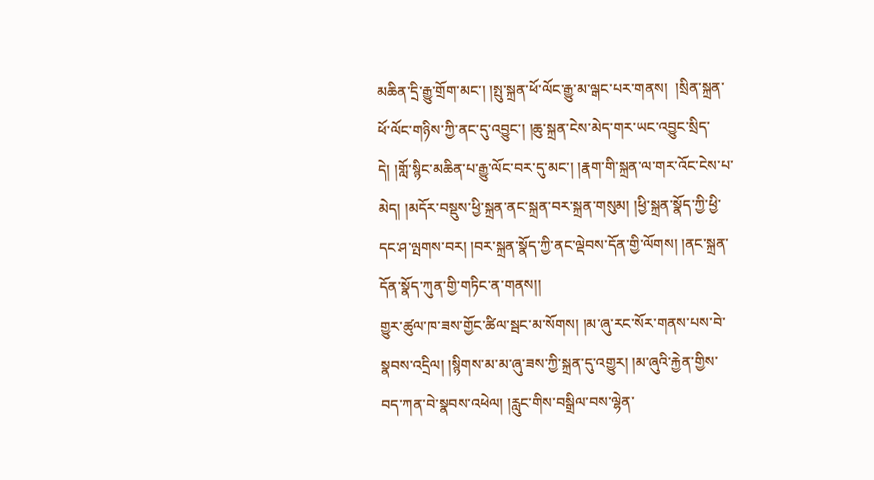མཆིན་དྲི་རྒྱུ་གྲོག་མང་། །སྤུ་སྐྲན་ཕོ་ལོང་རྒྱུ་མ་ལྒང་པར་གནས།  །སྲིན་སྐྲན་ཕོ་ལོང་གཉིས་ཀྱི་ནང་དུ་འབྱུང་། །ཆུ་སྐྲན་ངེས་མེད་གར་ཡང་འབྱུང་སྲིད་དེ། །གློ་སྙིང་མཆིན་པ་རྒྱུ་ལོང་བར་དུ་མང་། །རྣག་གི་སྐྲན་ལ་གར་འོང་ངེས་པ་མེད། །མདོར་བསྡུས་ཕྱི་སྐྲན་ནང་སྐྲན་བར་སྐྲན་གསུམ། །ཕྱི་སྐྲན་སྣོད་ཀྱི་ཕྱི་དང་ཤ་ལྤགས་བར། །བར་སྐྲན་སྣོད་ཀྱི་ནང་ལྡེབས་དོན་གྱི་ལོགས། །ནང་སྐྲན་དོན་སྣོད་ཀུན་གྱི་གཏིང་ན་གནས།།
གྱུར་ཚུལ་ཁ་ཟས་གྱོང་ཚིལ་སྦང་མ་སོགས། །མ་ཞུ་རང་སོར་གནས་པས་བེ་སྣབས་འདྲིལ། །སྙིགས་མ་མ་ཞུ་ཟས་ཀྱི་སྐྲན་དུ་འགྱུར། །མ་ཞུའི་རྐྱེན་གྱིས་བད་ཀན་བེ་སྣབས་འཕེལ། །རླུང་གིས་བསྒྲིལ་བས་ལྷེན་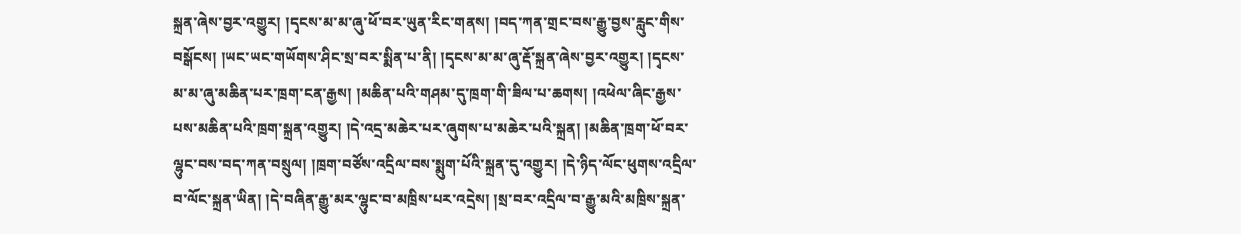སྐྲན་ཞེས་བྱར་འགྱུར། །དྭངས་མ་མ་ཞུ་ཕོ་བར་ཡུན་རིང་གནས། །བད་ཀན་གྲང་བས་རྒྱུ་བྱས་རླུང་གིས་བསྒོངས། །ཡང་ཡང་གཡོགས་ཤིང་སྲ་བར་སྨིན་པ་ནི། །དྭངས་མ་མ་ཞུ་རྡོ་སྐྲན་ཞེས་བྱར་འགྱུར། །དྭངས་མ་མ་ཞུ་མཆིན་པར་ཁྲག་ངན་རྒྱས། །མཆིན་པའི་གཤམ་དུ་ཁྲག་གི་ཟིལ་པ་ཆགས། །འཕེལ་ཞིང་རྒྱས་པས་མཆིན་པའི་ཁྲག་སྐྲན་འགྱུར། །དེ་འདྲ་མཆེར་པར་ཞུགས་པ་མཆེར་པའི་སྐྲན། །མཆིན་ཁྲག་ཕོ་བར་ལྷུང་བས་བད་ཀན་བསྲུལ། །ཁྲག་བཙོས་འདྲིལ་བས་སྨུག་པོའི་སྐྲན་དུ་འགྱུར། །དེ་ཉིད་ལོང་ཕུགས་འདྲིལ་བ་ལོང་སྐྲན་ཡིན། །དེ་བཞིན་རྒྱུ་མར་ལྷུང་བ་མཁྲིས་པར་འདྲེས། །སྲ་བར་འདྲིལ་བ་རྒྱུ་མའི་མཁྲིས་སྐྲན་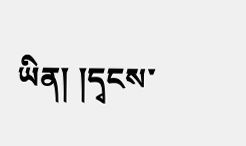ཡིན། །དྭངས་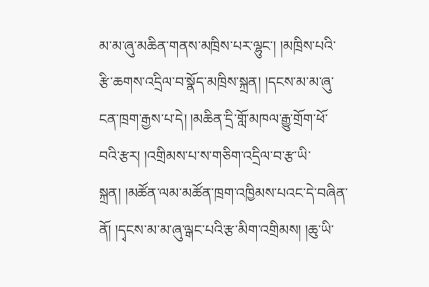མ་མ་ཞུ་མཆིན་གནས་མཁྲིས་པར་ལྷུང་། །མཁྲིས་པའི་རྩི་ཆགས་འདྲིལ་བ་སྣོད་མཁྲིས་སྐྲན། །དངས་མ་མ་ཞུ་ངན་ཁྲག་རྒྱས་པ་དེ། །མཆིན་དྲི་གློ་མཁལ་རྒྱུ་གྲོག་ཕོ་བའི་རྩར། །འགྲིམས་པ་ས་གཅིག་འདྲིལ་བ་རྩ་ཡི་སྐྲན། །མཚོན་ལམ་མཚོན་ཁྲག་འཁྱིམས་པའང་དེ་བཞིན་ནོ། །དྭངས་མ་མ་ཞུ་ལྒང་པའི་རྩ་མིག་འགྲིམས། །ཆུ་ཡི་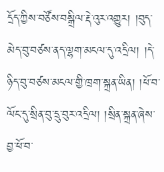དྲོད་ཀྱིས་བཙོས་བསྒྲིལ་རྡེ་འུར་འགྱུར། །བུད་མེད་བུ་བཙས་ནད་ལྷག་མངལ་དུ་འདྲིལ། །དེ་ཉིད་བུ་བཙས་མངལ་གྱི་ཁྲག་སྐྲན་ཡིན། །ཕོ་བ་ལོང་དུ་སྲིན་བུ་དྲུ་བུར་འདྲིལ། །སྲིན་སྐྲན་ཞེས་བྱ་ཕོ་བ་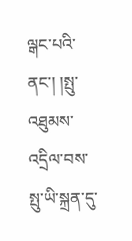ལྒང་པའི་ནང་། །སྤུ་འཐུམས་འདྲིལ་བས་སྤུ་ཡི་སྐྲན་དུ་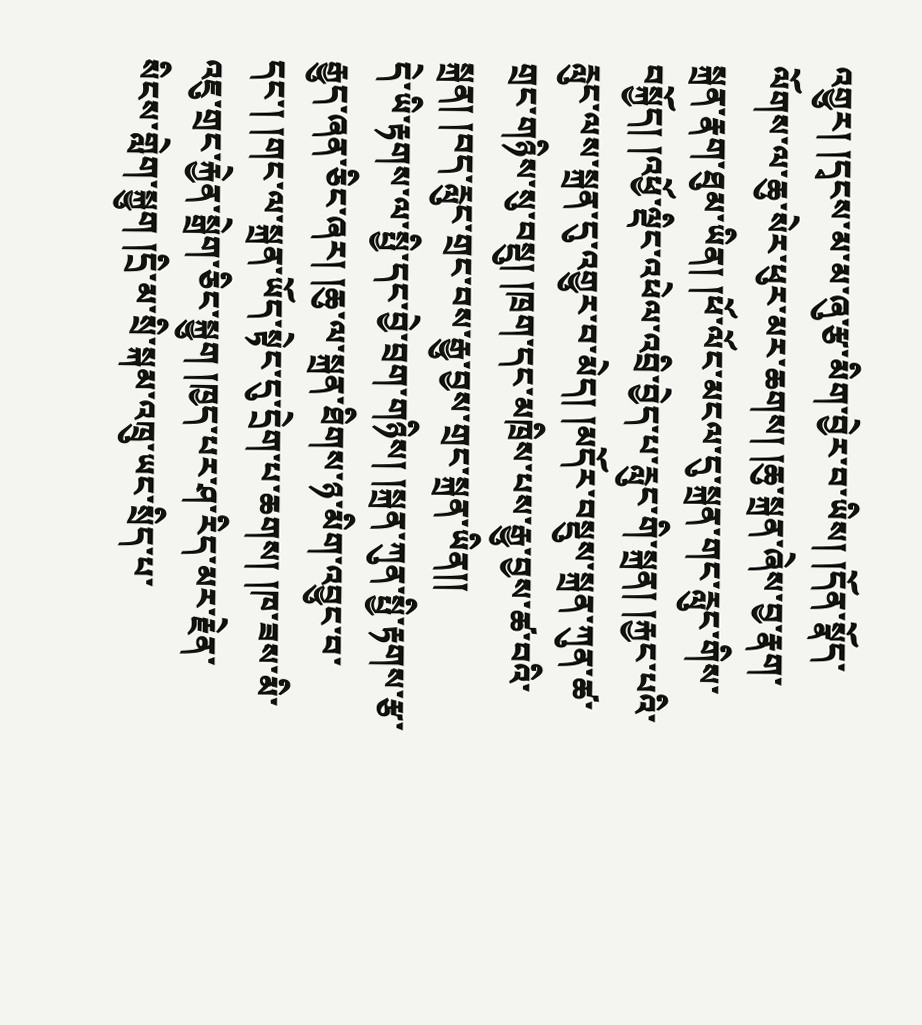འགྱུར། །དྭངས་མ་མ་ཞུ་རྩ་མིག་བྱེར་བ་ཡིས། །དོན་སྣོད་ལོགས་ལ་ཆུ་སེར་ཕུར་མར་ཆགས། །ཆུ་སྐྲན་ཞེས་བྱ་རྣག་སྐྲན་རྣག་ཐུམ་ཡིན། །ཕོ་ལོང་མངལ་དུ་སྐྲན་གང་རླུང་གིས་བསྐྱོད། །འཕྱོ་ལྡིང་འཕེལ་འབྲི་བྱེད་པ་རླུང་གི་སྐྲན། །རྐྱང་པའི་རླུང་ལས་སྐྲན་དུ་འགྱུར་བ་མེད། །མདོར་བསྡུས་སྐྲན་ཀུན་ཚ་གྲང་གཉིས་སུ་བསྡུ། །ཁྲག་དང་མཁྲིས་པས་རྒྱུ་བྱས་ཚ་བའི་སྐྲན། །བད་རླུང་གྲང་བས་རྒྱུ་བྱས་གྲང་སྐྲན་ཡིན།།
དེ་ཡི་རྟགས་ལ་སྤྱི་དང་བྱེ་བྲག་གཉིས། །སྐྲན་ཀུན་སྤྱི་རྟགས་རྩ་རྒྱུད་ཞན་ཅིང་ཞར། །ཆུ་ལ་སྐྲན་ཐིགས་ཉ་མིག་འབྱུང་བ་དང་། །གང་ལ་སྐྲན་ཡོད་སྟེང་དུ་དྲེག་པ་ཆགས། །ཁ་ཟས་མི་འཇུ་གྲང་རྐྱེན་སྒྲེག་ཅིང་སྐྱུག །ཁྱད་པར་ཤ་རིད་མར་རྗེན་སིངས་གླེག་སྐྱུག །དྲི་མ་སྲི་སྐམ་འཁྲུ་ཡང་སྲིད་པ་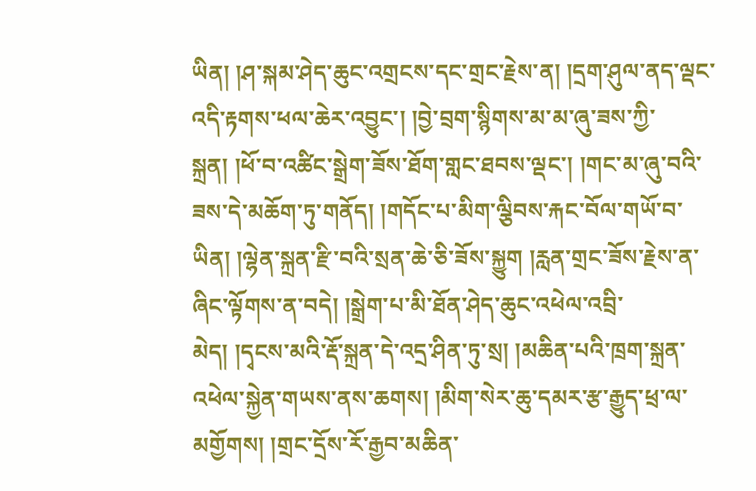ཡིན། །ཤ་སྐམ་ཤེད་ཆུང་འགྲངས་དང་གྲང་རྗེས་ན། །དྲག་ཤུལ་ནད་ལྡང་འདི་རྟགས་ཕལ་ཆེར་འབྱུང་། །བྱེ་བྲག་སྙིགས་མ་མ་ཞུ་ཟས་ཀྱི་སྐྲན། །ཕོ་བ་འཚིང་སྒྲེག་ཟོས་ཐོག་གླང་ཐབས་ལྡང་། །གང་མ་ཞུ་བའི་ཟས་དེ་མཆོག་ཏུ་གནོད། །གདོང་པ་མིག་ལྕིབས་རྐང་བོལ་གཡོ་བ་ཡིན། །ལྷེན་སྐྲན་རྫི་བའི་སྲན་ཆེ་ཅི་ཟོས་སྐྱུག །རླན་གྲང་ཟོས་རྗེས་ན་ཞིང་ལྟོགས་ན་བདེ། །སྒྲེག་པ་མི་ཐོན་ཤེད་ཆུང་འཕེལ་འབྲི་མེད། །དྭངས་མའི་རྡོ་སྐྲན་དེ་འདྲ་ཤིན་ཏུ་སྲ། །མཆིན་པའི་ཁྲག་སྐྲན་འཕེལ་སྐྱེན་གཡས་ནས་ཆགས། །མིག་སེར་ཆུ་དམར་རྩ་རྒྱུད་ཕྲ་ལ་མགྱོགས། །གྲང་དྲོས་རོ་རྒྱབ་མཆིན་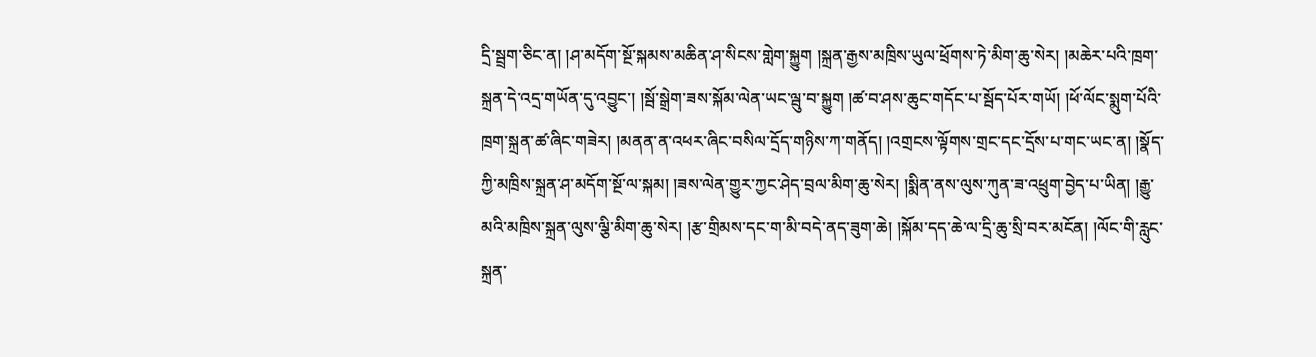དྲི་སྦྲག་ཅིང་ན། །ཤ་མདོག་སྔོ་སྐམས་མཆིན་ཤ་སིངས་གླེག་སྐྱུག །སྐྲན་རྒྱས་མཁྲིས་ཡུལ་ཕྲོགས་ཏེ་མིག་ཆུ་སེར། །མཆེར་པའི་ཁྲག་སྐྲན་དེ་འདྲ་གཡོན་དུ་འབྱུང་། །སྦོ་སྒྲེག་ཟས་སྐོམ་ལེན་ཡང་ལྦུ་བ་སྐྱུག །ཚ་བ་ཤས་ཆུང་གདོང་པ་སྦོད་པོར་གཡོ། །ཕོ་ལོང་སྨུག་པོའི་ཁྲག་སྐྲན་ཚ་ཞིང་གཟེར། །མནན་ན་འཕར་ཞིང་བསིལ་དྲོད་གཉིས་ཀ་གནོད། །འགྲངས་ལྟོགས་གྲང་དང་དྲོས་པ་གང་ཡང་ན། །སྣོད་ཀྱི་མཁྲིས་སྐྲན་ཤ་མདོག་སྔོ་ལ་སྐམ། །ཟས་ལེན་གྱུར་ཀྱང་ཤེད་བྲལ་མིག་ཆུ་སེར། །སྨིན་ནས་ལུས་ཀུན་ཟ་འཕྲུག་བྱེད་པ་ཡིན། །རྒྱུ་མའི་མཁྲིས་སྐྲན་ལུས་ལྕི་མིག་ཆུ་སེར། །རྩ་གྲིམས་དང་ག་མི་བདེ་ནད་ཟུག་ཆེ། །སྐོམ་དད་ཆེ་ལ་དྲི་ཆུ་སྲི་བར་མངོན། །ལོང་གི་རླུང་སྐྲན་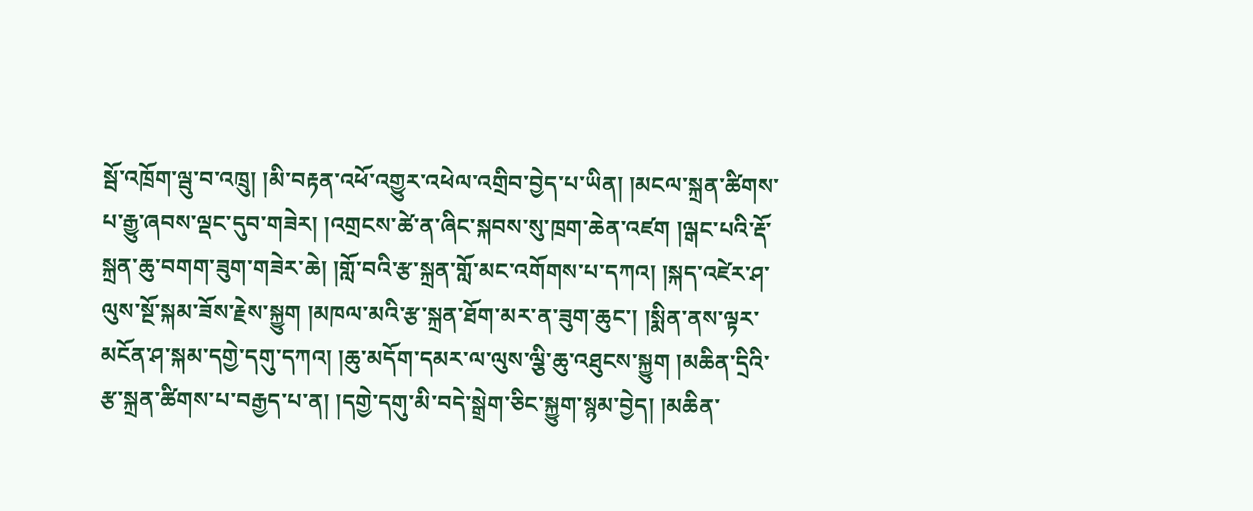སྦོ་འཁྲོག་ལྦུ་བ་འཁྲུ། །མི་བརྟན་འཕོ་འགྱུར་འཕེལ་འགྲིབ་བྱེད་པ་ཡིན། །མངལ་སྐྲན་ཚིགས་པ་རྒྱུ་ཞབས་ལྡང་དུབ་གཟེར། །འགྲངས་ཚེ་ན་ཞིང་སྐབས་སུ་ཁྲག་ཆེན་འཛག །ལྒང་པའི་རྡོ་སྐྲན་ཆུ་བགག་ཟུག་གཟེར་ཆེ། །གློ་བའི་རྩ་སྐྲན་གློ་མང་འགོགས་པ་དཀའ། །སྐད་འཛེར་ཤ་ལུས་སྔོ་སྐམ་ཟོས་རྗེས་སྐྱུག །མཁལ་མའི་རྩ་སྐྲན་ཐོག་མར་ན་ཟུག་ཆུང་། །སྨིན་ནས་ལྟར་མངོན་ཤ་སྐམ་དགྱེ་དགུ་དཀའ། །ཆུ་མདོག་དམར་ལ་ལུས་ལྕི་ཆུ་འཐུངས་སྐྱུག །མཆིན་དྲིའི་རྩ་སྐྲན་ཚིགས་པ་བརྒྱད་པ་ན། །དགྱེ་དགུ་མི་བདེ་སྒྲེག་ཅིང་སྐྱུག་སྙམ་བྱེད། །མཆིན་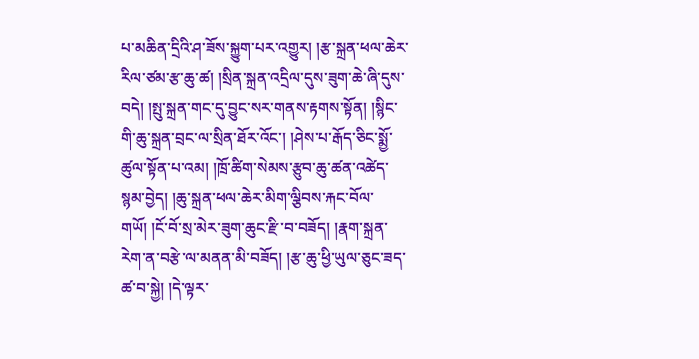པ་མཆིན་དྲིའི་ཤ་ཟོས་སྐྱུག་པར་འགྱུར། །རྩ་སྐྲན་ཕལ་ཆེར་རིལ་ཙམ་རྩ་ཆུ་ཚ། །སྲིན་སྐྲན་འདྲིལ་དུས་ཟུག་ཆེ་ཞི་དུས་བདེ། །སྤུ་སྐྲན་གང་དུ་བྱུང་སར་གནས་རྟགས་སྟོན། །སྙིང་གི་ཆུ་སྐྲན་བྲང་ལ་སྲིན་ཐོར་འོང་། །ཤེས་པ་རྒོད་ཅིང་སྨྱོ་ཚུལ་སྟོན་པ་འམ། །ཁྲོ་ཚིག་སེམས་རྩུབ་ཆུ་ཚན་འཚེད་སྙམ་བྱེད། །ཆུ་སྐྲན་ཕལ་ཆེར་མིག་ལྕིབས་རྐང་བོལ་གཡོ། །ངོ་བོ་སྲ་མེར་ཟུག་ཆུང་རྫི་བ་བཟོད། །རྣག་སྐྲན་རེག་ན་བརྩེ་ལ་མནན་མི་བཟོད། །རྩ་ཆུ་ཕྱི་ཡུལ་ཅུང་ཟད་ཚ་བ་སྐྱེ། །དེ་ལྟར་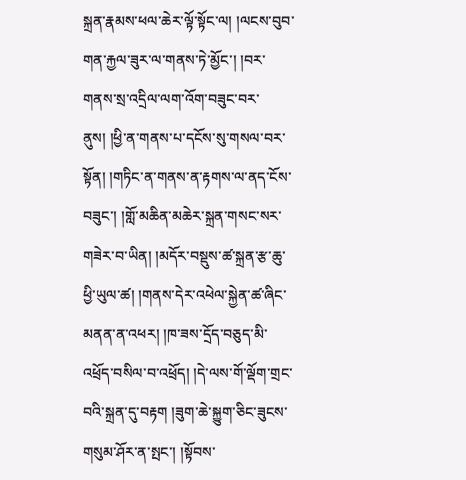སྐྲན་རྣམས་ཕལ་ཆེར་ལྟོ་སྟོང་ལ། །ལངས་བུབ་གན་རྐྱལ་ཟུར་ལ་གནས་ཏེ་མྱོང་། །བར་གནས་སྲ་འདྲིལ་ལག་འོག་བཟུང་བར་ནུས། །ཕྱི་ན་གནས་པ་དངོས་སུ་གསལ་བར་སྟོན། །གཏིང་ན་གནས་ན་རྟགས་ལ་ནད་ངོས་བཟུང་། །གློ་མཆིན་མཆེར་སྐྲན་གསང་སར་གཟེར་བ་ཡིན། །མདོར་བསྡུས་ཚ་སྐྲན་རྩ་ཆུ་ཕྱི་ཡུལ་ཚ། །གནས་དེར་འཕེལ་སྐྱེན་ཚ་ཞིང་མནན་ན་འཕར། །ཁ་ཟས་དྲོད་བཅུད་མི་འཕྲོད་བསིལ་བ་འཕྲོད། །དེ་ལས་གོ་ལྡོག་གྲང་བའི་སྐྲན་དུ་བརྟག །ཟུག་ཆེ་སྐྱུག་ཅིང་ཟུངས་གསུམ་ཤོར་ན་སྤང་། །སྟོབས་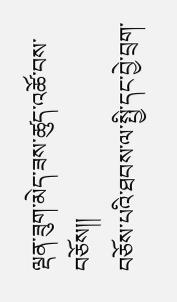ལྡན་ཟུག་མེད་ཟས་ཚུད་འཚོ་བས་བཅོས།།
བཅོས་པའི་ཐབས་ལ་སྤྱི་དང་བྱེ་བྲག་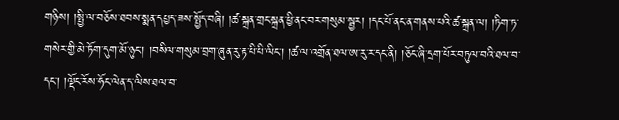གཉིས། །སྤྱི་ལ་བཅོས་ཐབས་སྨན་དཔྱད་ཟས་སྤྱོད་བཞི། །ཚ་སྐྲན་གྲང་སྐྲན་ཕྱི་ནང་བར་གསུམ་སྦྱར། །དང་པོ་ནང་ན་གནས་པའི་ཚ་སྐྲན་ལ། །ཏིག་ཏ་གསེར་གྱི་མེ་ཏོག་དུག་མོ་ཉུང་། །བསིལ་གསུམ་བྲག་ཞུན་རུ་རྟ་པི་པི་ལིང་། །ཚ་ལ་འགྲོན་ཐལ་ཨ་རུ་ར་དང་ནི། །ཅོང་ཞི་དྲག་པོར་བཏུལ་བའི་ཐལ་བ་དང་། །ལྡོང་རོས་ཧོང་ལེན་ད་ལིས་ཐལ་བ་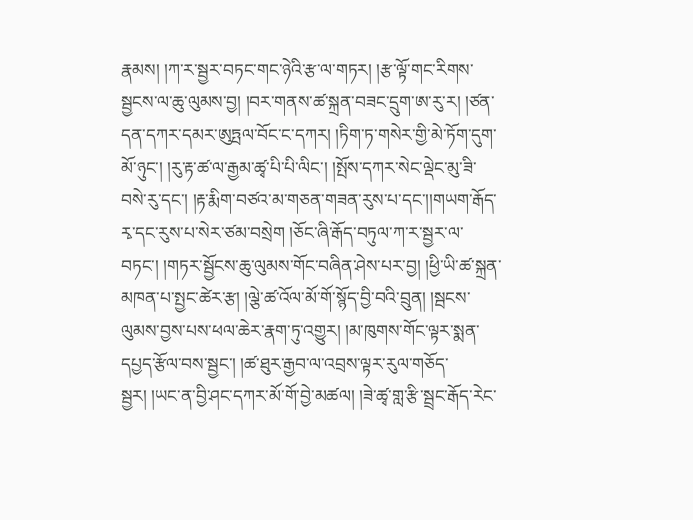རྣམས། །ཀ་ར་སྦྱར་བཏང་གང་ཉེའི་རྩ་ལ་གཏར། །རྩ་ལྟོ་གང་རིགས་སྦྱངས་ལ་ཆུ་ལུམས་བྱ། །བར་གནས་ཚ་སྐྲན་བཟང་དྲུག་ཨ་རུ་ར། །ཙན་དན་དཀར་དམར་ཨུཏྤལ་བོང་ང་དཀར། །ཏིག་ཏ་གསེར་གྱི་མེ་ཏོག་དུག་མོ་ཉུང་། །རུ་རྟ་ཚ་ལ་རྒྱམ་ཚྭ་པི་པི་ལིང་། །སྤོས་དཀར་སེང་ལྡེང་མུ་ཟི་བསེ་རུ་དང་། །རྟ་རྨིག་བཙའ་མ་གཅན་གཟན་རུས་པ་དང་།།གཡག་རྒོད་རྭ་དང་རུས་པ་སེར་ཙམ་བསྲེག །ཅོང་ཞི་རྒོད་བཏུལ་ཀ་ར་སྦྱར་ལ་བཏང་། །གཏར་སྦྱོངས་ཆུ་ལུམས་གོང་བཞིན་ཤེས་པར་བྱ། །ཕྱི་ཡི་ཚ་སྐྲན་མཁན་པ་སྤྱང་ཚེར་རྩ། །ལྕེ་ཚ་འོལ་མོ་གོ་སྙོད་བྱི་བའི་བྲུན། །སྦངས་ལུམས་བྱས་པས་ཕལ་ཆེར་རྣག་ཏུ་འགྱུར། །མ་ཁུགས་གོང་ལྟར་སྨན་དཔྱད་རྩོལ་བས་སྦྱང་། །ཚ་ཐུར་རྒྱབ་ལ་འབྲས་ལྟར་རུལ་གཅོད་སྦྱར། །ཡང་ན་བྱི་ཤང་དཀར་མོ་གོ་བྱེ་མཚལ། །ཟེ་ཚྭ་གླ་རྩི་སྦྲང་རྒོད་རེང་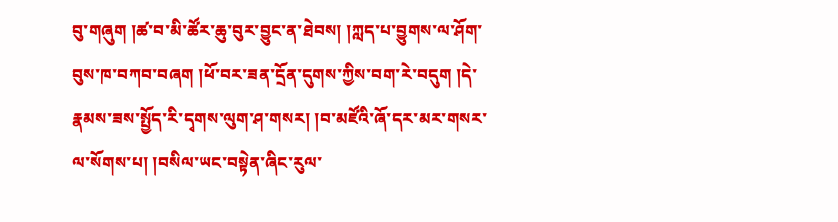བུ་གཞུག །ཚ་བ་མི་ཚོར་ཆུ་བུར་བྱུང་ན་ཐེབས། །ཀླད་པ་བྱུགས་ལ་ཤོག་བུས་ཁ་བཀབ་བཞག །ཕོ་བར་ཟན་དྲོན་དུགས་ཀྱིས་བག་རེ་བདུག །དེ་རྣམས་ཟས་སྤྱོད་རི་དྭགས་ལུག་ཤ་གསར། །བ་མཛོའི་ཞོ་དར་མར་གསར་ལ་སོགས་པ། །བསིལ་ཡང་བསྟེན་ཞིང་རུལ་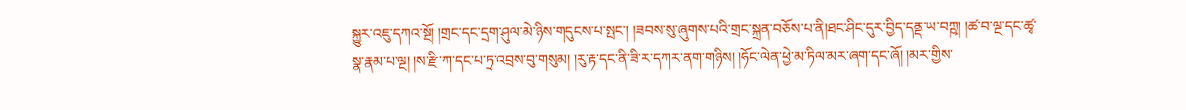སྐྱུར་འཇུ་དཀའ་སྔོ། །གྲང་དང་དྲག་ཤུལ་མེ་ཉིས་གདུངས་པ་སྤང་། །ཟབས་སུ་ཞུགས་པའི་གྲང་སྐྲན་བཅོས་པ་ནི།ཐང་ཤིང་དུར་བྱིད་དནྡ་ཡ་བཀྵ། །ཚ་བ་ལྔ་དང་ཚྭ་སྣ་རྣམ་པ་ལྔ། །ས་རྫི་ཀ་དང་པ་ཏྲ་འབྲས་བུ་གསུམ། །རུ་རྟ་དང་ནི་ཟི་ར་དཀར་ནག་གཉིས། །ཧོང་ལེན་ཕྱེ་མ་ཏིལ་མར་ཞག་དང་ཞོ། །མར་གྱིས་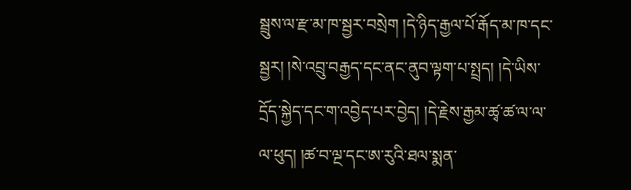སྦྲུས་ལ་རྫ་མ་ཁ་སྦྱར་བསྲེག །དེ་ཉིད་རྒྱལ་པོ་རྒོད་མ་ཁ་དང་སྦྱར། །སེ་འབྲུ་བརྒྱད་དང་ནང་ནུབ་ལྟག་པ་སྤྲད། །དེ་ཡིས་དྲོད་སྐྱེད་དང་ག་འབྱེད་པར་བྱེད། །དེ་རྗེས་རྒྱམ་ཚྭ་ཚ་ལ་ལ་ལ་ཕུད། །ཚ་བ་ལྔ་དང་ཨ་རུའི་ཐལ་སྨན་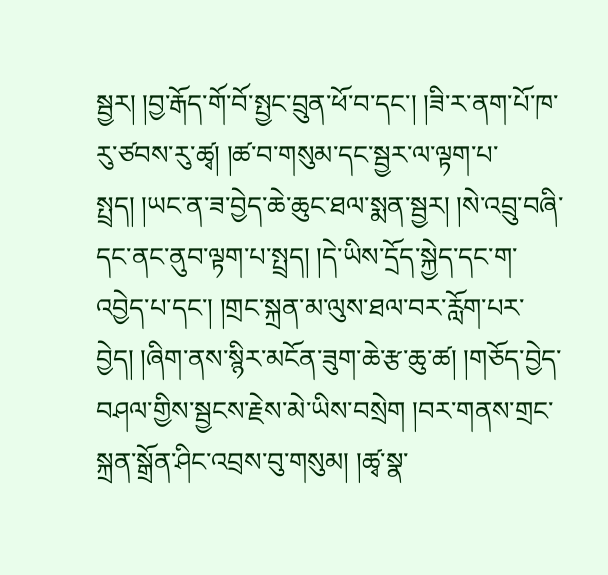སྦྱར། །བྱ་རྒོད་གོ་བོ་སྤྱང་བྲུན་ཕོ་བ་དང་། །ཟི་ར་ནག་པོ་ཁ་རུ་ཙབས་རུ་ཚྭ། །ཚ་བ་གསུམ་དང་སྦྱར་ལ་ལྟག་པ་སྤྲད། །ཡང་ན་ཟ་བྱེད་ཆེ་ཆུང་ཐལ་སྨན་སྦྱར། །སེ་འབྲུ་བཞི་དང་ནང་ནུབ་ལྟག་པ་སྤྲད། །དེ་ཡིས་དྲོད་སྐྱེད་དང་ག་འབྱེད་པ་དང་། །གྲང་སྐྲན་མ་ལུས་ཐལ་བར་རློག་པར་བྱེད། །ཞིག་ནས་སྙིར་མངོན་ཟུག་ཆེ་རྩ་ཆུ་ཚ། །གཅོད་བྱེད་བཤལ་གྱིས་སྦྱངས་རྗེས་མེ་ཡིས་བསྲེག །བར་གནས་གྲང་སྐྲན་སྒྲོན་ཤིང་འབྲས་བུ་གསུམ། །ཚྭ་སྣ་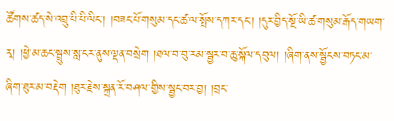ཚོགས་ཚད་སེ་འབྲུ་པི་པི་ལིང་། །བཟང་པོ་གསུམ་དང་ཚ་ལ་སྤོས་དཀར་དང་། །དུར་བྱིད་སྔོ་ཡི་ཚ་གསུམ་རྒོད་གཡག་རྭ། །ཕྱེ་མ་ཆང་སྦྲུས་སླ་ངར་ནུས་ལྡན་བསྲེག །ཐལ་བ་བུ་རམ་སྦྱར་བ་ཆུ་སྐོལ་དབུལ། །ཞིག་ནས་སྦྱོངས་བཏང་མ་ཞིག་ཐུར་མ་བརྡེག །ཐུར་རྗེས་སྐྲན་རོ་བཤལ་གྱིས་སྦྱང་བར་བྱ། །བྲང་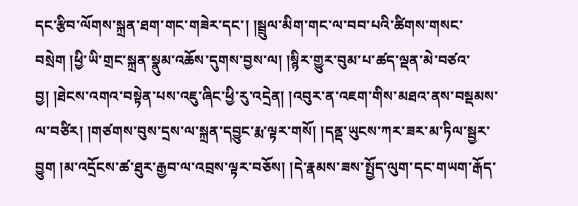དང་རྩིབ་ལོགས་སྐྲན་ཐག་གང་གཟེར་དང་། །སྦྲུལ་མིག་གང་ལ་བབ་པའི་ཚིགས་གསང་བསྲེག །ཕྱི་ཡི་གྲང་སྐྲན་སྣུམ་འཆོས་དུགས་བྱས་ལ། །སྙིར་གྱུར་བུམ་པ་ཚད་ལྡན་མེ་བཙའ་བྱ། །ཐེངས་འགའ་བསྟེན་པས་འཇུ་ཞིང་ཕྱི་རུ་འདྲེན། །འབུར་ན་འཇག་གིས་མཐའ་ནས་བསྡམས་ལ་བཙིར། །གཙགས་བུས་དྲས་ལ་སྐྲན་དབྱུང་རྨ་ལྟར་གསོ། །དནྡ་ཡུངས་ཀར་ཟར་མ་ཏིལ་སྦྱར་བྱུག །མ་འདྲོངས་ཚ་ཐུར་རྒྱབ་ལ་འབྲས་ལྟར་བཅོས། །དེ་རྣམས་ཟས་སྤྱོད་ལུག་དང་གཡག་རྒོད་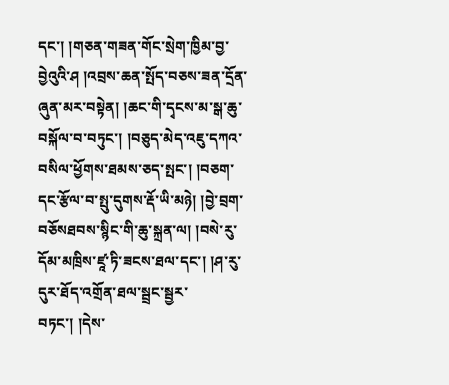དང་། །གཅན་གཟན་གོང་སྲེག་ཁྱིམ་བྱ་བྱེའུའི་ཤ །འབྲས་ཆན་སྤོད་བཅས་ཟན་དྲོན་ཞུན་མར་བསྟེན། །ཆང་གི་དྭངས་མ་སྒ་ཆུ་བསྐོལ་བ་བཏུང་། །བཅུད་མེད་འཇུ་དཀའ་བསིལ་ཕྱོགས་ཐམས་ཅད་སྤང་། །བཅག་དང་རྩོལ་བ་སྤུ་དུགས་རྡོ་ཡི་མཉེ། །བྱེ་བྲག་བཅོསཐབས་སྙིང་གི་ཆུ་སྐྲན་ལ། །བསེ་རུ་དོམ་མཁྲིས་ཛཱ་ཏི་ཟངས་ཐལ་དང་། །ཤ་རུ་དུར་ཐོད་འགྲོན་ཐལ་སྦྲང་སྦྱར་བཏང་། །དེས་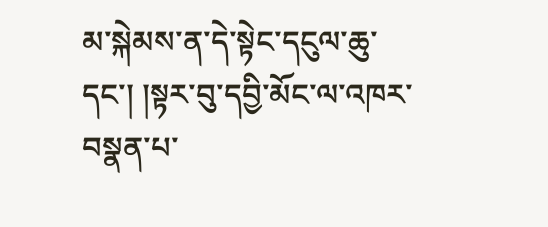མ་སྐེམས་ན་དེ་སྟེང་དངུལ་ཆུ་དང་། །སྟར་བུ་དབྱི་མོང་ལ་འཁར་བསྣན་པ་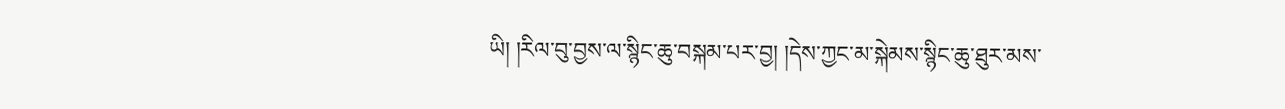ཡི། །རིལ་བུ་བྱས་ལ་སྙིང་ཆུ་བསྐམ་པར་བྱ། །དེས་ཀྱང་མ་སྐེམས་སྙིང་ཆུ་ཐུར་མས་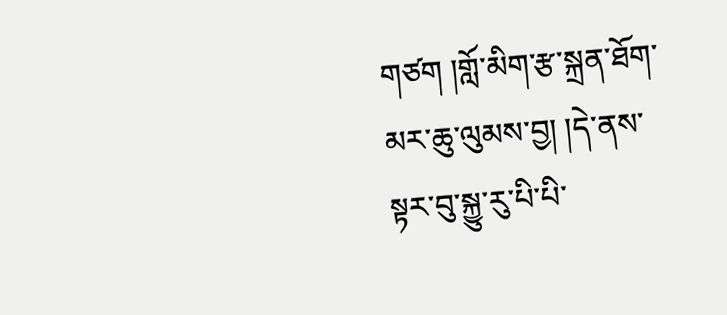གཙག །གློ་མིག་རྩ་སྐྲན་ཐོག་མར་ཆུ་ལུམས་བྱ། །དེ་ནས་སྟར་བུ་སྐྱུ་རུ་པི་པི་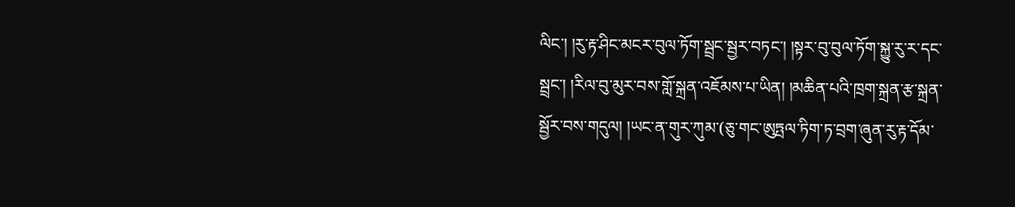ལིང་། །རུ་རྟ་ཤིང་མངར་བུལ་ཏོག་སྦྲང་སྦྱར་བཏང་། །སྟར་བུ་བུལ་ཏོག་སྐྱུ་རུ་ར་དང་སྦྲང་། །རིལ་བུ་མུར་བས་གློ་སྐྲན་འཇོམས་པ་ཡིན། །མཆིན་པའི་ཁྲག་སྐྲན་རྩ་སྐྲན་སྦྱོར་བས་གདུལ། །ཡང་ན་གུར་ཀུམ་(ཅུ་གང་ཨུཏྤལ་ཏིག་ཏ་བྲག་ཞུན་རུ་རྟ་དོམ་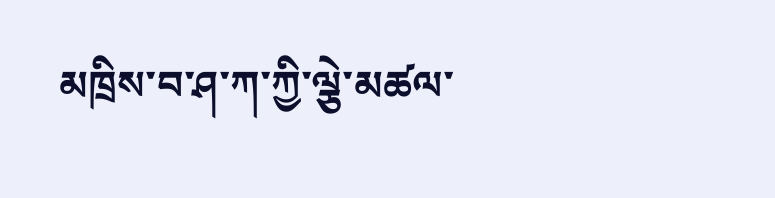མཁྲིས་བ་ཤ་ཀ་ཀྱི་ལྕེ་མཚལ་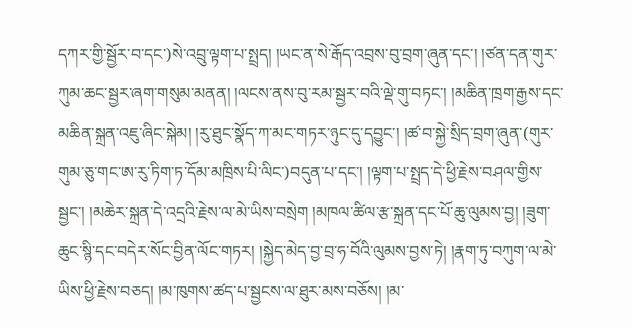དཀར་གྱི་སྦྱོར་བ་དང་)སེ་འབྲུ་ལྟག་པ་སྤྲད། །ཡང་ན་སེ་རྒོད་འབྲས་བུ་བྲག་ཞུན་དང་། །ཙན་དན་གུར་ཀུམ་ཆང་སྦྱར་ཞག་གསུམ་མནན། །ལངས་ནས་བུ་རམ་སྦྱར་བའི་ལྡེ་གུ་བཏང་། །མཆིན་ཁྲག་རྒྱས་དང་མཆིན་སྐྲན་འཇུ་ཞིང་སྐེམ། །རུ་ཐུང་སྣོད་ཀ་མང་གཏར་ཉུང་དུ་དབྱུང་། །ཚ་བ་སྐྱེ་སྲིད་བྲག་ཞུན་(གུར་གུམ་ཅུ་གང་ཨ་རུ་ཏིག་ཏ་དོམ་མཁྲིས་པི་ལིང་)བདུན་པ་དང་། །ལྟག་པ་སྤྲད་དེ་ཕྱི་རྗེས་བཤལ་གྱིས་སྦྱང་། །མཆེར་སྐྲན་དེ་འདྲའི་རྗེས་ལ་མེ་ཡིས་བསྲེག །མཁལ་ཚིལ་རྩ་སྐྲན་དང་པོ་ཆུ་ལུམས་བྱ། །ཟུག་ཆུང་སྙི་དང་བདེར་སོང་བྱིན་ལོང་གཏར། །སྐྱེད་མེད་བྱ་བྲ་ཧ་བོའི་ལུམས་བྱས་ཏེ། །རྣག་ཏུ་བཀུག་ལ་མེ་ཡིས་ཕྱི་རྗེས་བཅད། །མ་ཁུགས་ཚད་པ་སྦྱངས་ལ་ཐུར་མས་བཅོས། །མ་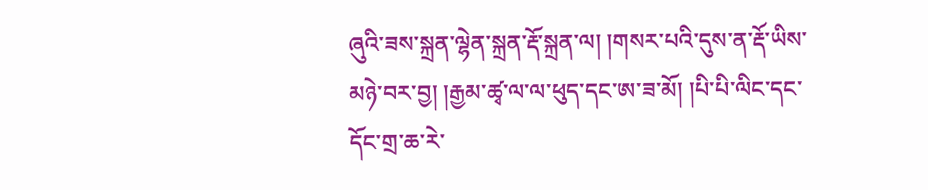ཞུའི་ཟས་སྐྲན་ལྷེན་སྐྲན་རྡོ་སྐྲན་ལ། །གསར་པའི་དུས་ན་རྡོ་ཡིས་མཉེ་བར་བྱ། །རྒྱམ་ཚྭ་ལ་ལ་ཕུད་དང་ཨ་ཟ་མོ། །པི་པི་ལིང་དང་དོང་གྲ་ཆ་རེ་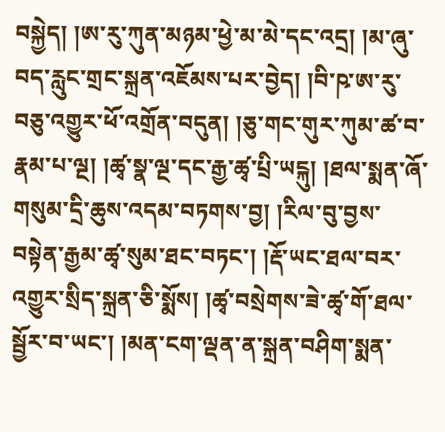བསྐྱེད། །ཨ་རུ་ཀུན་མཉམ་ཕྱེ་མ་མེ་དང་འདྲ། །མ་ཞུ་བད་རླུང་གྲང་སྐྲན་འཇོམས་པར་བྱེད། །བི་ཥ་ཨ་རུ་བཅུ་འགྱུར་ཕོ་འགྲོན་བདུན། །ཅུ་གང་གུར་ཀུམ་ཚ་བ་རྣམ་པ་ལྔ། །ཚྭ་སྣ་ལྔ་དང་རྒྱ་ཚྭ་པྲི་ཡངྐུ། །ཐལ་སྨན་ཞོ་གསུམ་དྲི་ཆུས་འདམ་བཏགས་བྱ། །རིལ་བུ་བྱས་བསྟེན་རྒྱམ་ཚྭ་སུམ་ཐང་བཏང་། །རྡོ་ཡང་ཐལ་བར་འགྱུར་སྲིད་སྐྲན་ཅི་སྨོས། །ཚྭ་བསྲེགས་ཟེ་ཚྭ་གོ་ཐལ་སྦྱོར་བ་ཡང་། །མན་ངག་ལྡན་ན་སྐྲན་བཤིག་སྨན་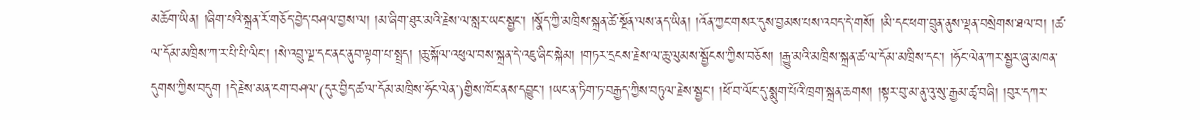མཆོག་ཡིན། །ཞིག་པའི་སྐྲན་རོ་གཅོད་བྱེད་བཤལ་བྱས་ལ། །མ་ཞིག་ཐུར་མའི་རྗེས་ལ་སླར་ཡང་སྦྱང་། །སྣོད་ཀྱི་མཁྲིས་སྐྲན་ཚེ་སྔོན་ལས་ནད་ཡིན། །འོན་ཀྱང་གསར་དུས་བྱམས་པས་འབད་དེ་གསོ། །མི་དང་ཕག་བྲུན་ནུས་ལྡན་བསྲེགས་ཐལ་བ། །ཚ་ལ་དོམ་མཁྲིས་ཀ་ར་པི་པི་ལིང་། །སེ་འབྲུ་ལྔ་དང་ནང་ནུབ་ལྟག་པ་སྤྲད། །ཆུ་སྐོལ་འཕུལ་བས་སྐྲན་དེ་འཇུ་ཞིང་སྐེམ། །གཏར་དྲངས་རྗེས་ལ་ཆུ་ལུམས་སྦྱོངས་ཀྱིས་བཅོས། །རྒྱུ་མའི་མཁྲིས་སྐྲན་ཚ་ལ་དོམ་མཁྲིས་དང་། །ཧོང་ལེན་ཀར་སྦྱར་ཞུ་མཁན་དུགས་ཀྱིས་བདུག །དེ་རྗེས་མན་ངག་བཤལ་(དུར་བྱིད་ཚ་ལ་དོམ་མཁྲིས་ཧོང་ལེན་)གྱིས་ཁོང་ནས་དབྱུང་། །ཡང་ན་ཏིག་ཏ་བརྒྱད་ཀྱིས་བཏུལ་རྗེས་སྦྱང་། །ཕོ་བ་ལོང་དུ་སྨུག་པོའི་ཁྲག་སྐྲན་ཆགས། །སྟར་བུ་མ་ནུ་འུ་སུ་རྒྱམ་ཚྭ་བཞི། །བུར་དཀར་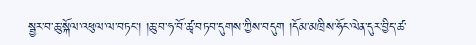སྦྱར་བ་ཆུ་སྐོལ་འཕུལ་ལ་བཏང་། །ཆུ་བ་ཧ་བོ་ཚྭ་བཏབ་དུགས་ཀྱིས་བདུག །དོམ་མཁྲིས་ཧོང་ལེན་དུར་བྱིད་ཚ་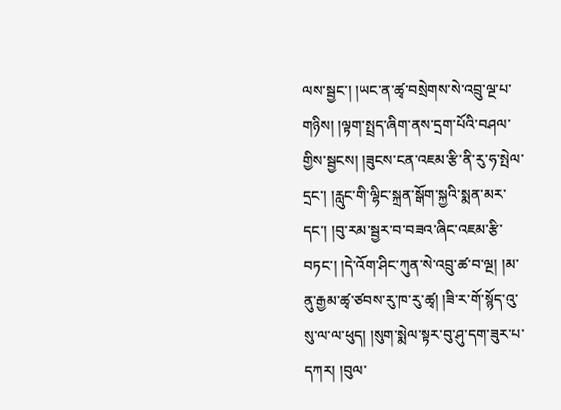ལས་སྦྱང་། །ཡང་ན་ཚྭ་བསྲེགས་སེ་འབྲུ་ལྔ་པ་གཉིས། །ལྟག་སྤྲད་ཞིག་ནས་དྲག་པོའི་བཤལ་གྱིས་སྦྱངས། །ཟུངས་ངན་འཇམ་རྩི་ནི་རུ་ཧ་སྤེལ་དྲང་། །རླུང་གི་ལྷིང་སྐྲན་སྒོག་སྐྱའི་སྨན་མར་དང་། །བུ་རམ་སྦྱར་བ་བཟའ་ཞིང་འཇམ་རྩི་བཏང་། །དེ་འོག་ཤིང་ཀུན་སེ་འབྲུ་ཚ་བ་ལྔ། །མ་ནུ་རྒྱམ་ཚྭ་ཙབས་རུ་ཁ་རུ་ཚྭ། །ཟི་ར་གོ་སྙོད་འུ་སུ་ལ་ལ་ཕུད། །སུག་སྨེལ་སྟར་བུ་ཤུ་དག་ཟུར་པ་དཀར། །བུལ་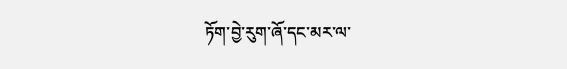ཏོག་བྱེ་རུག་ཞོ་དང་མར་ལ་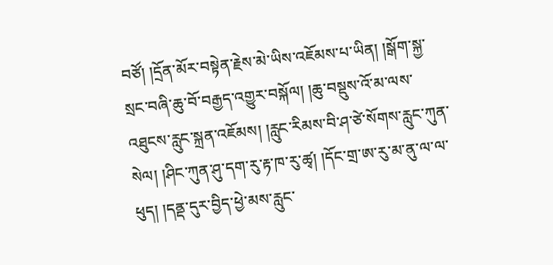བཙོ། །དྲོན་མོར་བསྟེན་རྗེས་མེ་ཡིས་འཇོམས་པ་ཡིན། །སྒོག་སྐྱ་སྲང་བཞི་ཆུ་བོ་བརྒྱད་འགྱུར་བསྐོལ། །ཆུ་བསྡུས་འོ་མ་ལས་འཐུངས་རླུང་སྐྲན་འཇོམས། །རླུང་རིམས་བི་ཤ་ཙེ་སོགས་རླུང་ཀུན་སེལ། །ཤིང་ཀུན་ཤུ་དག་རུ་རྟ་ཁ་རུ་ཚྭ། །དོང་གྲ་ཨ་རུ་མ་ནུ་ལ་ལ་ཕུད། །དནྡ་དུར་བྱིད་ཕྱེ་མས་རླུང་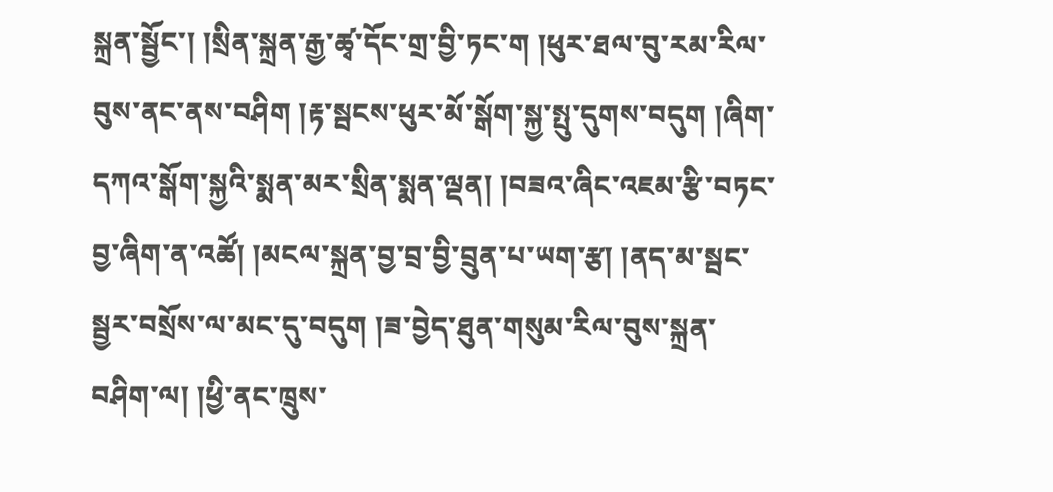སྐྲན་སྦྱོང་། །སྲིན་སྐྲན་རྒྱ་ཚྭ་དོང་གྲ་བྱི་ཏང་ག །ཕུར་ཐལ་བུ་རམ་རིལ་བུས་ནང་ནས་བཤིག །རྟ་སྦངས་ཕུར་མོ་སྒོག་སྐྱ་སྤུ་དུགས་བདུག །ཞིག་དཀའ་སྒོག་སྐྱའི་སྨན་མར་སྲིན་སྨན་ལྡན། །བཟའ་ཞིང་འཇམ་རྩི་བཏང་བྱ་ཞིག་ན་འཚོ། །མངལ་སྐྲན་བྱ་བྲ་བྱི་བྲུན་པ་ཡག་རྩ། །ནད་མ་སྦང་སྦྱར་བསྲོས་ལ་མང་དུ་བདུག །ཟ་བྱེད་ཐུན་གསུམ་རིལ་བུས་སྐྲན་བཤིག་ལ། །ཕྱི་ནང་ཁྲུས་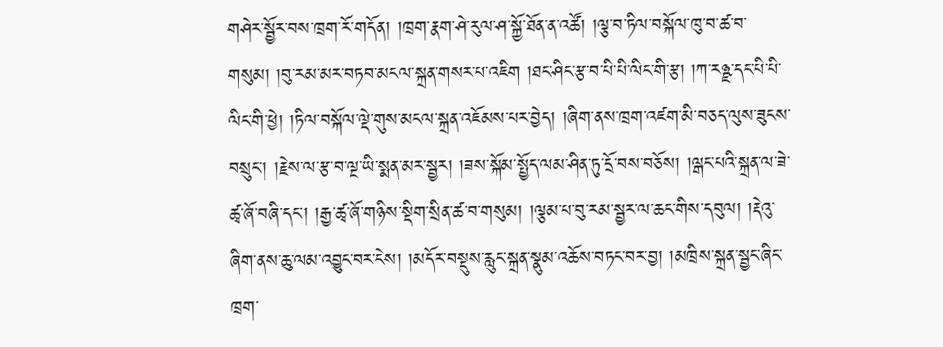གཤེར་སྦྱོར་བས་ཁྲག་རོ་གདོན། །ཁྲག་རྣག་ཤེ་རུལ་ཤ་སྐྱོ་ཐོན་ན་འཚོ། །ལྕ་བ་ཏིལ་བསྐོལ་ཁུ་བ་ཚ་བ་གསུམ། །བུ་རམ་མར་བཏབ་མངལ་སྐྲན་གསར་པ་འཇིག །ཐང་ཤིང་རྩ་བ་པི་པི་ལིང་གི་རྩ། །ཀ་རཉྫ་དང་པི་པི་ལིང་གི་ཕྱེ། །ཏིལ་བསྐོལ་ལྡེ་གུས་མངལ་སྐྲན་འཇོམས་པར་བྱེད། །ཞིག་ནས་ཁྲག་འཛག་མི་བཅད་ལུས་ཟུངས་བསྲུང་། །རྗེས་ལ་རྩ་བ་ལྔ་ཡི་སྨན་མར་སྦྱར། །ཟས་སྐོམ་སྤྱོད་ལམ་ཤིན་ཏུ་དྲོ་བས་བཅོས། །ལྒང་པའི་སྐྲན་ལ་ཟེ་ཚྭ་ཞོ་བཞི་དང་། །རྒྱ་ཚྭ་ཞོ་གཉིས་སྡིག་སྲིན་ཚ་བ་གསུམ། །ལྕམ་པ་བུ་རམ་སྦྱར་ལ་ཆང་གིས་དབུལ། །རྡེའུ་ཞིག་ནས་ཆུ་ལམ་འབྱུང་བར་ངེས། །མདོར་བསྡུས་རླུང་སྐྲན་སྣུམ་འཆོས་བཏང་བར་བྱ། །མཁྲིས་སྐྲན་སྦྱང་ཞིང་ཁྲག་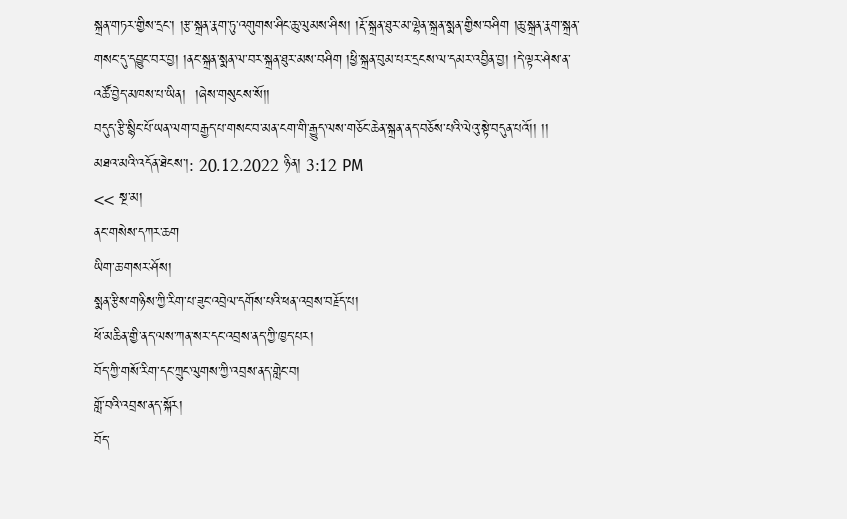སྐྲན་གཏར་གྱིས་དྲང་། །རྩ་སྐྲན་རྣག་ཏུ་འགུགས་ཤིང་ཆུ་ལུམས་ཤིས། །རྡོ་སྐྲན་ཐུར་མ་ལྷེན་སྐྲན་སྨན་གྱིས་བཤིག །ཆུ་སྐྲན་རྣག་སྐྲན་གསང་དུ་དབྱུང་བར་བྱ། །ནང་སྐྲན་སྨན་ལ་བར་སྐྲན་ཐུར་མས་བཤིག །ཕྱི་སྐྲན་བུམ་པར་དྲངས་ལ་དམར་འབྱིན་བྱ། །དེ་ལྟར་ཤེས་ན་འཚོ་བྱེད་མཁས་པ་ཡིན།  །ཞེས་གསུངས་སོ།།
བདུད་རྩི་སྙིང་པོ་ཡན་ལག་བརྒྱད་པ་གསང་བ་མན་ངག་གི་རྒྱུད་ལས་གཅོང་ཆེན་སྐྲན་ནད་བཅོས་པའི་ལེའུ་སྟེ་བདུན་པའོ།། །།
མཐའ་མའི་འདོན་ཐེངས་།: 20.12.2022 ཉིན། 3:12 PM
<< སྔ་མ།
ནང་གསེས་དཀར་ཆག
ཡིག་ཆ་གསར་ཤོས།
སྨན་རྩིས་གཉིས་ཀྱི་རིག་པ་ཟུང་འབྲེལ་དགོས་པའི་ཕན་འབྲས་བརྗོད་པ།
ཕོ་མཆིན་གྱི་ནད་ལས་ཀན་སར་དང་འབྲས་ནད་ཀྱི་ཁྱད་པར།
བོད་ཀྱི་གསོ་རིག་དང་ཀྲུང་ལུགས་ཀྱི་འབྲས་ནད་གླེང་བ།
གློ་བའི་འབྲས་ནད་སྐོར།
བོད་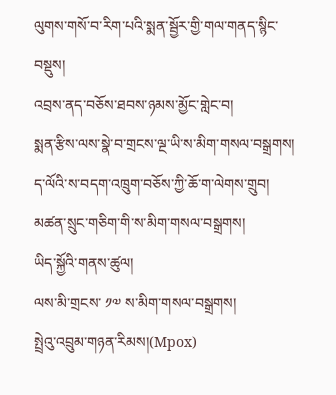ལུགས་གསོ་བ་རིག་པའི་སྨན་སྦྱོར་གྱི་གལ་གནད་སྙིང་བསྡུས།
འབྲས་ནད་བཅོས་ཐབས་ཉམས་མྱོང་གླེང་བ།
སྨན་རྩིས་ལས་སྣེ་བ་གྲངས་ལྔ་ཡི་ས་མིག་གསལ་བསྒྲགས།
ད་ལོའི་ས་བདག་འཁྲུག་བཅོས་ཀྱི་ཆོ་ག་ལེགས་གྲུབ།
མཚན་སྲུང་གཅིག་གི་ས་མིག་གསལ་བསྒྲགས།
ཡིད་སྐྱོའི་གནས་ཚུལ།
ལས་མི་གྲངས་ ༡༧ ས་མིག་གསལ་བསྒྲགས།
སྤྲེའུ་འབྲུམ་གཉན་རིམས།(Mpox)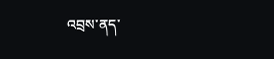འབྲས་ནད་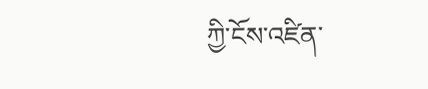ཀྱི་ངོས་འཛིན་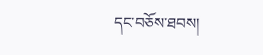དང་བཅོས་ཐབས།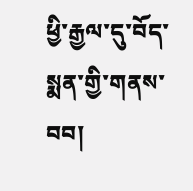ཕྱི་རྒྱལ་དུ་བོད་སྨན་གྱི་གནས་བབ།